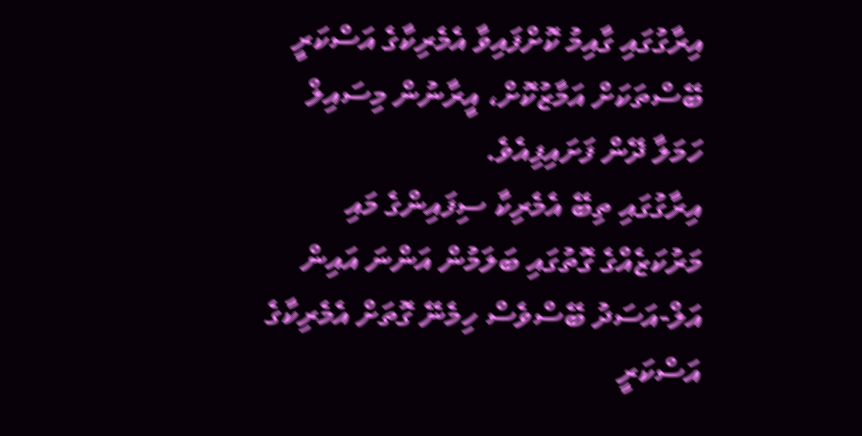އިރާގުގައި ގާއިމު ކޮށްފައިވާ އެމެރިކާގެ އަސްކަރީ ބޭސްތަކަށް އަމާޒުކޮށް، އީރާނުން މިސައިލް ހަމަލާ ދޭން ފަށައިފިއެވެ.
އިރާގުގައި ތިބޭ އެމެރިކާ ސިފައިންގެ މައި މަރުކަޒެއްގެ ގޮތުގައި ބަލަމުން އަންނަ އައިން އަލް-އަސަދު ބޭސްވެސް ހިމެނޭ ގޮތަށް އެމެރިކާގެ އަސްކަރީ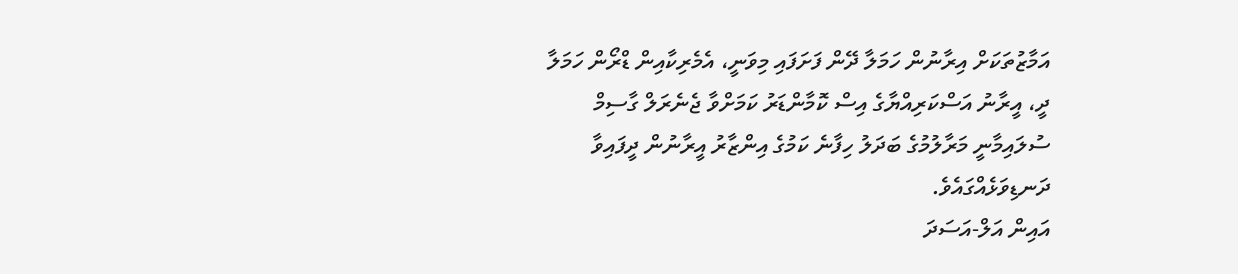އަމާޒުތަކަށް އިރާނުން ހަމަލާ ދޭން ފަށަފައި މިވަނީ، އެމެރިކާއިން ޑްރޯން ހަމަލާ ދީ، އީރާނު އަސްކަރިއްޔާގެ އިސް ކޮމާންޑަރު ކަމަށްވާ ޖެނެރަލް ގާސިމް ސުލައިމާނީ މަރާލުމުގެ ބަދަލު ހިފާނެ ކަމުގެ އިންޒާރު އީރާނުން ދީފައިވާ ދަނޑިވަޅެއްގައެވެ.
އައިން އަލް-އަސަދަ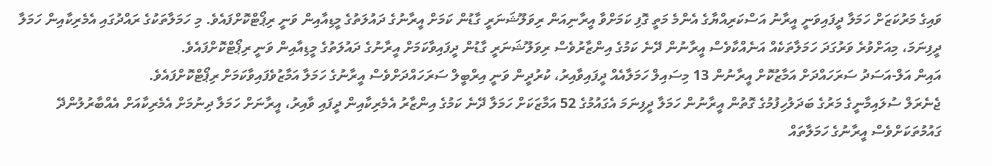ވައިގެ މަރުކަޒަށް ހަމަލާ ދީފައިވަނީ އީރާނު އަސްކަރިއްޔާގެ އެންމެ މަތީ ގޮފި ކަމަށްވާ އީރާނިއަން ރިވަލޫޝަނަރީ ގާޑުން ކަމަށް އީރާނުގެ ދައުލަތުގެ މީޑިއާއިން ވަނީ ރިޕޯޓްކޮށްފައެވެ. މި ހަމަލާތަކުގެ ރައްދުގައި އެމެރިކާއިން ހަމަލާ ދީފިނަމަ، މިއަށްވުރެ ވަރުގަދަ ހަމަލާތަކެއް އަނެއްކާވެސް އީރާނުން ދޭނެ ކަމުގެ އިންޒާރުވެސް ރިވަލޫޝަނަރީ ގާޑުން ދީފައިވާކަމަށް އީރާނުގެ ދައުލަތުގެ މީޑިއާއިން ވަނީ ރިޕޯޓްކޮށްފައެވެ.
އައިން އަލް-އަސަދު ސަރަހައްދަށް އަމާޒުކޮށް އީރާނުން 13 މިސައިލް ހަމަލާއެއް ދީފައިވާއިރު، ކުރުދީން ވަނީ އިރްބީލް ސަރަހައްދަށްވެސް އީރާނުގެ ހަމަލާ އަމާޒުވެފައިވާކަމަށް ރިޕޯޓްކޮށްފައެވެ.
ޖެނެރަލް ސުލައިމާނީގެ މަރުގެ ބަދަލުހިފުމުގެ ގޮތުން އީރާނުން ހަމަލާ ދީފިނަމަ އެގައުމުގެ 52 އަމާޒަކަށް ހަމަލާ ދޭނެ ކަމުގެ އިންޒާރު އެމެރިކާއިން ދީފައި ވާއިރު، އީރާނަށް ހަމަލާ ދިނުމަށް އެމެރިކާއަށް އެއްބާރުލުންދޭ ގައުމުތަކަށްވެސް އީރާނުގެ ހަމަލާތައް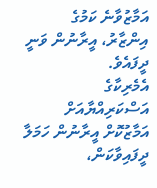އަމާޒުވާނެ ކަމުގެ އިންޒާރު، އީރާނުން ވަނީ ދީފައެވެ.
އެމެރިކާގެ އަސްކަރިއްޔާއަށް އަމާޒުކޮށް އީރާނުން ހަމަލާ ދީފައިވާކަން،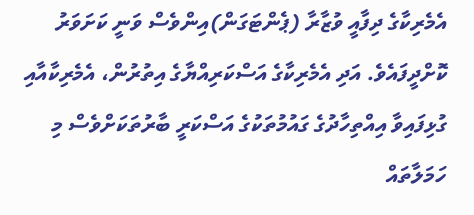އެމެރިކާގެ ދިފާއީ ވުޒާރާ (ޕެންޓަގަން)އިންވެސް ވަނީ ކަށަވަރު ކޮށްދީފައެވެ. އަދި އެމެރިކާގެ އަސްކަރިއްޔާގެ އިތުރުން، އެމެރިކާއާއި ގުޅިފައިވާ އިއްތިހާދުގެ ގައުމުތަކުގެ އަސްކަރީ ބާރުތަކަށްވެސް މި ހަމަލާތައް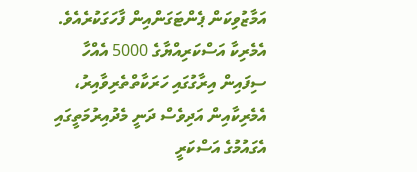އަމާޒުވިކަން ޕެންޓަގަންއިން ފާހަގަކުރެއެވެ.
އެމެރިކާ އަސްކަރިއްޔާގެ 5000 އެއްހާ ސިފައިން އިރާގުގައި ހަރަކާތްތެރިވާއިރު، އެމެރިކާއިން އަދިވެސް ދަނީ މެދުއިރުމަތީގައި އެގައުމުގެ އަސްކަރީ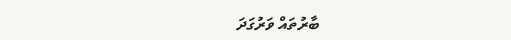ބާރުތައް ވަރުގަދަ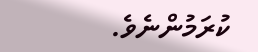ކުރަމުންނެވެ.